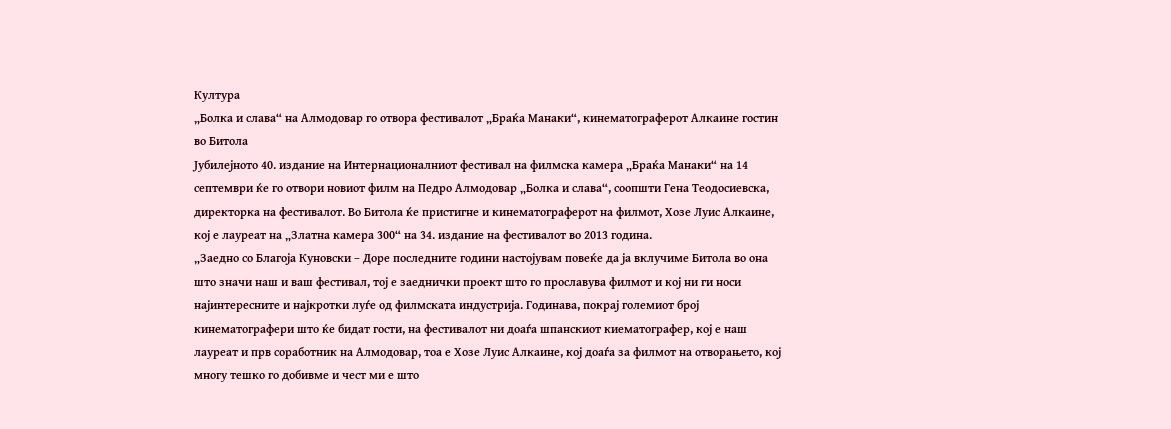Култура
„Болка и слава“ на Алмодовар го отвора фестивалот „Браќа Манаки“, кинематограферот Алкаине гостин во Битола
Јубилејното 40. издание на Интернационалниот фестивал на филмска камера „Браќа Манаки“ на 14 септември ќе го отвори новиот филм на Педро Алмодовар „Болка и слава“, соопшти Гена Теодосиевска, директорка на фестивалот. Во Битола ќе пристигне и кинематограферот на филмот, Хозе Луис Алкаине, кој е лауреат на „Златна камера 300“ на 34. издание на фестивалот во 2013 година.
„Заедно со Благоја Куновски – Доре последните години настојувам повеќе да ја вклучиме Битола во она што значи наш и ваш фестивал, тој е заеднички проект што го прославува филмот и кој ни ги носи најинтересните и најкротки луѓе од филмската индустрија. Годинава, покрај големиот број кинематографери што ќе бидат гости, на фестивалот ни доаѓа шпанскиот киематографер, кој е наш лауреат и прв соработник на Алмодовар, тоа е Хозе Луис Алкаине, кој доаѓа за филмот на отворањето, кој многу тешко го добивме и чест ми е што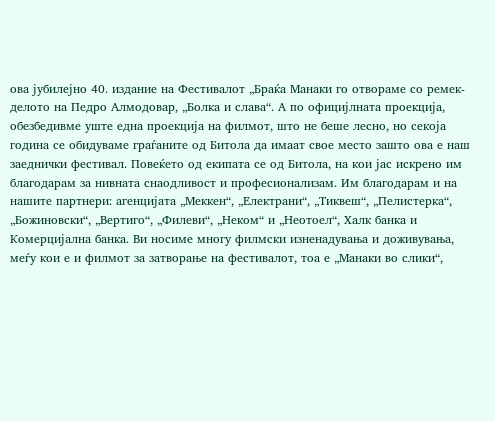ова јубилејно 40. издание на Фестивалот „Браќа Манаки го отвораме со ремек-делото на Педро Алмодовар, „Болка и слава“. А по официјлната проекција, обезбедивме уште една проекција на филмот, што не беше лесно, но секоја година се обидуваме граѓаните од Битола да имаат свое место зашто ова е наш заеднички фестивал. Повеќето од екипата се од Битола, на кои јас искрено им благодарам за нивната снаодливост и професионализам. Им благодарам и на нашите партнери: агенцијата „Меккен“, „Електрани“, „Тиквеш“, „Пелистерка“, „Божиновски“, „Вертиго“, „Филеви“, „Неком“ и „Неотоел“, Халк банка и Комерцијална банка. Ви носиме многу филмски изненадувања и доживувања, меѓу кои е и филмот за затворање на фестивалот, тоа е „Манаки во слики“,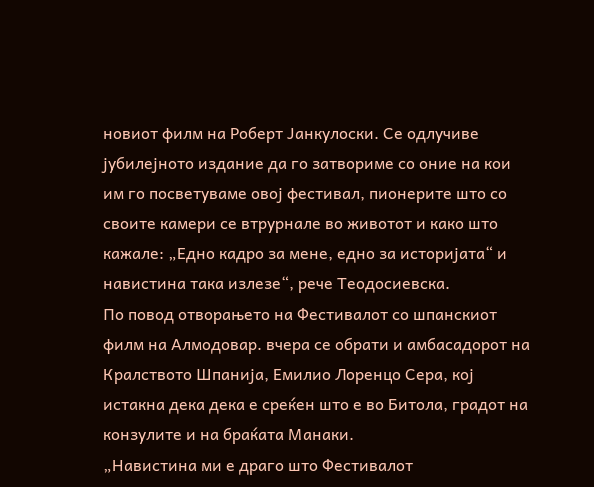новиот филм на Роберт Јанкулоски. Се одлучиве јубилејното издание да го затвориме со оние на кои им го посветуваме овој фестивал, пионерите што со своите камери се втрурнале во животот и како што кажале: „Едно кадро за мене, едно за историјата“ и навистина така излезе“, рече Теодосиевска.
По повод отворањето на Фестивалот со шпанскиот филм на Алмодовар. вчера се обрати и амбасадорот на Кралството Шпанија, Емилио Лоренцо Сера, кој истакна дека дека е среќен што е во Битола, градот на конзулите и на браќата Манаки.
„Навистина ми е драго што Фестивалот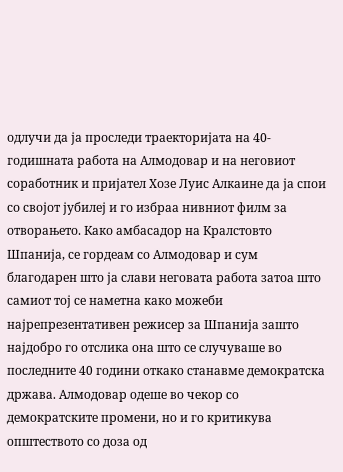одлучи да ја проследи траекторијата на 40-годишната работа на Алмодовар и на неговиот соработник и пријател Хозе Луис Алкаине да ја спои со својот јубилеј и го избраа нивниот филм за отворањето. Како амбасадор на Кралстовто Шпанија, се гордеам со Алмодовар и сум благодарен што ја слави неговата работа затоа што самиот тој се наметна како можеби најрепрезентативен режисер за Шпанија зашто најдобро го отслика она што се случуваше во последните 40 години откако станавме демократска држава. Алмодовар одеше во чекор со демократските промени, но и го критикува општеството со доза од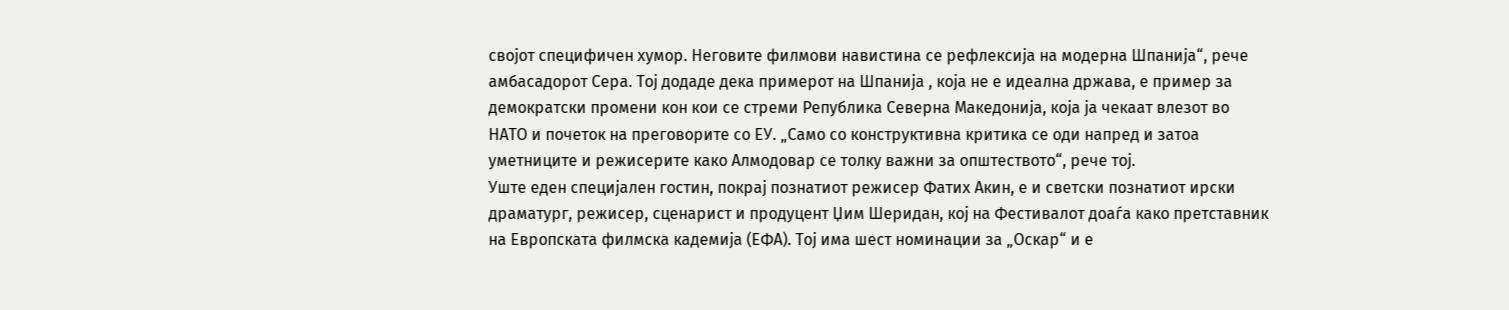својот специфичен хумор. Неговите филмови навистина се рефлексија на модерна Шпанија“, рече амбасадорот Сера. Тој додаде дека примерот на Шпанија , која не е идеална држава, е пример за демократски промени кон кои се стреми Република Северна Македонија, која ја чекаат влезот во НАТО и почеток на преговорите со ЕУ. „Само со конструктивна критика се оди напред и затоа уметниците и режисерите како Алмодовар се толку важни за општеството“, рече тој.
Уште еден специјален гостин, покрај познатиот режисер Фатих Акин, е и светски познатиот ирски драматург, режисер, сценарист и продуцент Џим Шеридан, кој на Фестивалот доаѓа како претставник на Европската филмска кадемија (ЕФА). Тој има шест номинации за „Оскар“ и е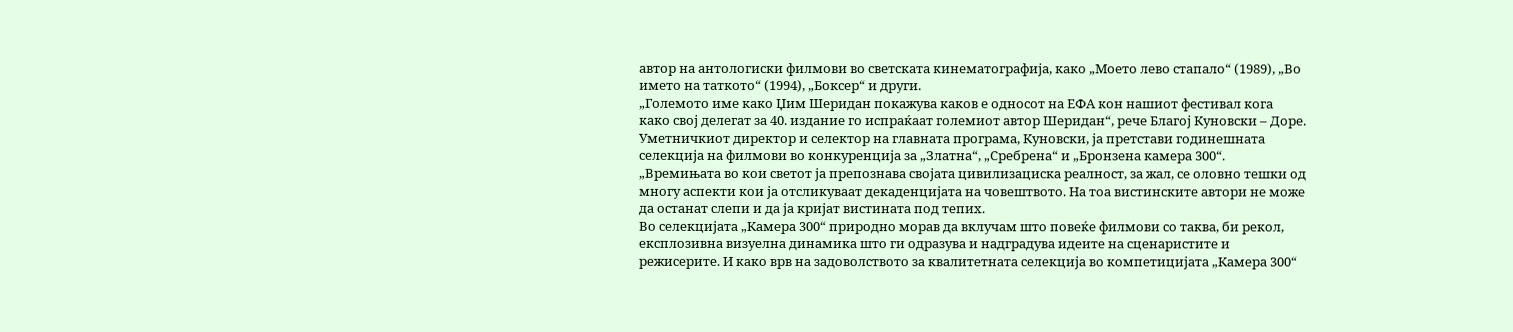автор на антологиски филмови во светската кинематографија, како „Моето лево стапало“ (1989), „Во името на таткото“ (1994), „Боксер“ и други.
„Големото име како Џим Шеридан покажува каков е односот на ЕФА кон нашиот фестивал кога како свој делегат за 40. издание го испраќаат големиот автор Шеридан“, рече Благој Куновски – Доре.
Уметничкиот директор и селектор на главната програма, Куновски, ја претстави годинешната селекција на филмови во конкуренција за „Златна“, „Сребрена“ и „Бронзена камера 300“.
„Времињата во кои светот ја препознава својата цивилизациска реалност, за жал, се оловно тешки од многу аспекти кои ја отсликуваат декаденцијата на човештвото. На тоа вистинските автори не може да останат слепи и да ја кријат вистината под тепих.
Во селекцијата „Камера 300“ природно морав да вклучам што повеќе филмови со таква, би рекол, експлозивна визуелна динамика што ги одразува и надградува идеите на сценаристите и режисерите. И како врв на задоволството за квалитетната селекција во компетицијата „Камера 300“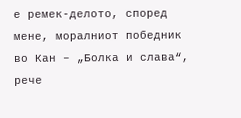е ремек-делото, според мене, моралниот победник во Кан – „Болка и слава“, рече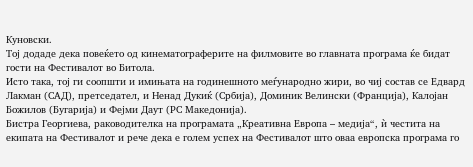Куновски.
Тој додаде дека повеќето од кинематограферите на филмовите во главната програма ќе бидат гости на Фестивалот во Битола.
Исто така, тој ги соопшти и имињата на годинешното меѓународно жири, во чиј состав се Едвард Лакман (САД), претседател, и Ненад Дукиќ (Србија), Доминик Велински (Франција), Калојан Божилов (Бугарија) и Фејми Даут (РС Македонија).
Бистра Георгиева, раководителка на програмата „Креативна Европа – медија“, ѝ честита на екипата на Фестивалот и рече дека е голем успех на Фестивалот што оваа европска програма го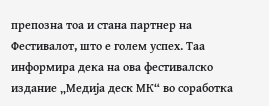препозна тоа и стана партнер на Фестивалот, што е голем успех. Таа информира дека на ова фестивалско издание „Медија деск МК“ во соработка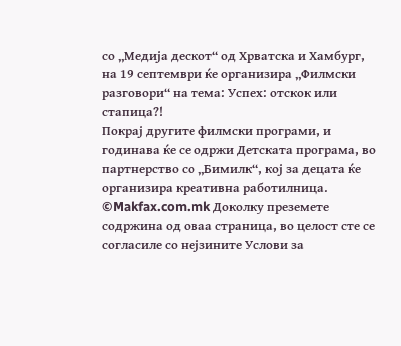со „Медија дескот“ од Хрватска и Хамбург, на 19 септември ќе организира „Филмски разговори“ на тема: Успех: отскок или стапица?!
Покрај другите филмски програми, и годинава ќе се одржи Детската програма, во партнерство со „Бимилк“, кој за децата ќе организира креативна работилница.
©Makfax.com.mk Доколку преземете содржина од оваа страница, во целост сте се согласиле со нејзините Услови за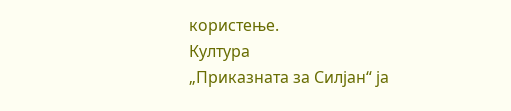користење.
Култура
„Приказната за Силјан“ ја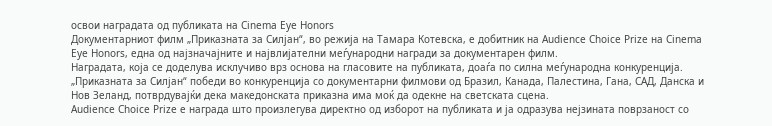освои наградата од публиката на Cinema Eye Honors
Документарниот филм „Приказната за Силјан“, во режија на Тамара Котевска, е добитник на Audience Choice Prize на Cinema Eye Honors, една од најзначајните и највлијателни меѓународни награди за документарен филм.
Наградата, која се доделува исклучиво врз основа на гласовите на публиката, доаѓа по силна меѓународна конкуренција. „Приказната за Силјан“ победи во конкуренција со документарни филмови од Бразил, Канада, Палестина, Гана, САД, Данска и Нов Зеланд, потврдувајќи дека македонската приказна има моќ да одекне на светската сцена.
Audience Choice Prize е награда што произлегува директно од изборот на публиката и ја одразува нејзината поврзаност со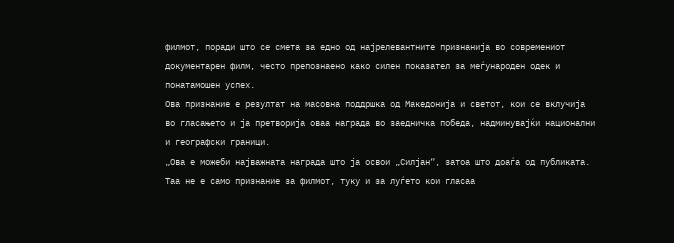филмот, поради што се смета за едно од најрелевантните признанија во современиот документарен филм, често препознаено како силен показател за меѓународен одек и понатамошен успех.
Ова признание е резултат на масовна поддршка од Македонија и светот, кои се вклучија во гласањето и ја претворија оваа награда во заедничка победа, надминувајќи национални и географски граници.
„Ова е можеби најважната награда што ја освои „Силјан“, затоа што доаѓа од публиката. Таа не е само признание за филмот, туку и за луѓето кои гласаа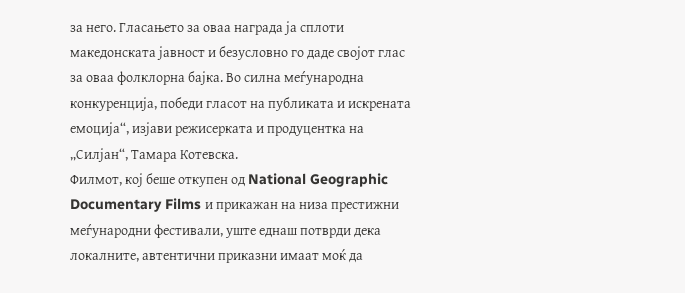за него. Гласањето за оваа награда ја сплоти македонската јавност и безусловно го даде својот глас за оваа фолклорна бајка. Во силна меѓународна конкуренција, победи гласот на публиката и искрената емоција“, изјави режисерката и продуцентка на „Силјан“, Тамара Котевска.
Филмот, кој беше откупен од National Geographic Documentary Films и прикажан на низа престижни меѓународни фестивали, уште еднаш потврди дека локалните, автентични приказни имаат моќ да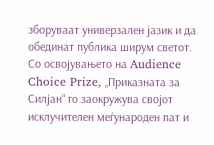зборуваат универзален јазик и да обединат публика ширум светот.
Со освојувањето на Audience Choice Prize, „Приказната за Силјан“ го заокружува својот исклучителен меѓународен пат и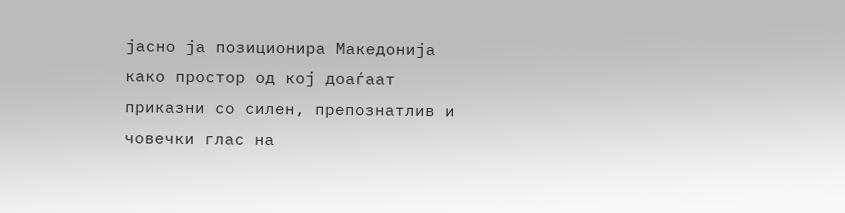јасно ја позиционира Македонија како простор од кој доаѓаат приказни со силен, препознатлив и човечки глас на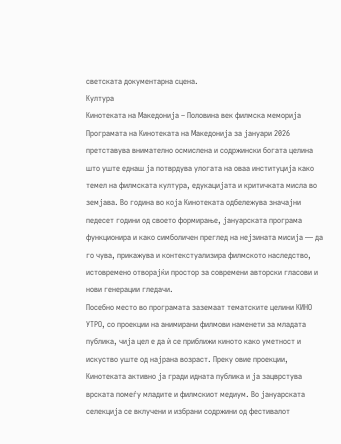светската документарна сцена.
Култура
Кинотеката на Македонија – Половина век филмска меморија
Програмата на Кинотеката на Македонија за јануари 2026 претставува внимателно осмислена и содржински богата целина што уште еднаш ја потврдува улогата на оваа институција како темел на филмската култура, едукацијата и критичката мисла во земјава. Во година во која Кинотеката одбележува значајни педесет години од своето формирање, јануарската програма функционира и како симболичен преглед на нејзината мисија — да го чува, прикажува и контекстуализира филмското наследство, истовремено отворајќи простор за современи авторски гласови и нови генерации гледачи.
Посебно место во програмата заземаат тематските целини КИНО УТРО, со проекции на анимирани филмови наменети за младата публика, чија цел е да ѝ се приближи киното како уметност и искуство уште од најрана возраст. Преку овие проекции, Кинотеката активно ја гради идната публика и ја зацврстува врската помеѓу младите и филмскиот медиум. Во јануарската селекција се вклучени и избрани содржини од фестивалот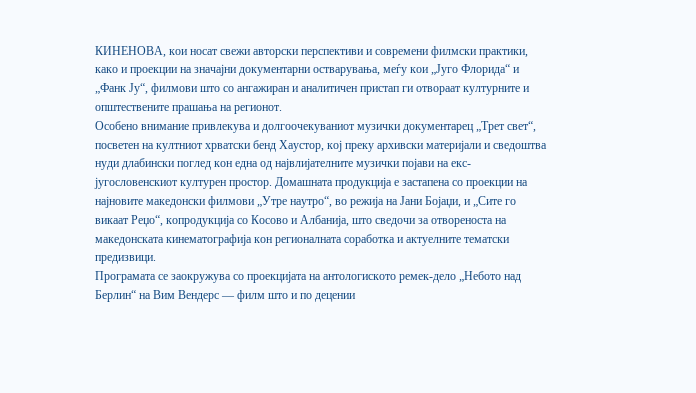КИНЕНОВА, кои носат свежи авторски перспективи и современи филмски практики, како и проекции на значајни документарни остварувања, меѓу кои „Југо Флорида“ и „Фанк Ју“, филмови што со ангажиран и аналитичен пристап ги отвораат културните и општествените прашања на регионот.
Особено внимание привлекува и долгоочекуваниот музички документарец „Трет свет“, посветен на култниот хрватски бенд Хаустор, кој преку архивски материјали и сведоштва нуди длабински поглед кон една од највлијателните музички појави на екс-југословенскиот културен простор. Домашната продукција е застапена со проекции на најновите македонски филмови „Утре наутро“, во режија на Јани Бојаџи, и „Сите го викаат Реџо“, копродукција со Косово и Албанија, што сведочи за отвореноста на македонската кинематографија кон регионалната соработка и актуелните тематски предизвици.
Програмата се заокружува со проекцијата на антологиското ремек-дело „Небото над Берлин“ на Вим Вендерс — филм што и по децении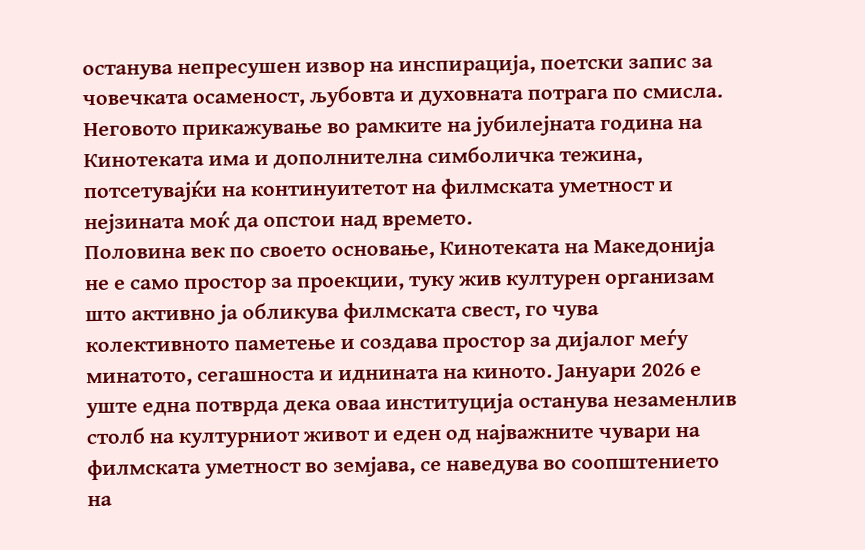останува непресушен извор на инспирација, поетски запис за човечката осаменост, љубовта и духовната потрага по смисла. Неговото прикажување во рамките на јубилејната година на Кинотеката има и дополнителна симболичка тежина, потсетувајќи на континуитетот на филмската уметност и нејзината моќ да опстои над времето.
Половина век по своето основање, Кинотеката на Македонија не е само простор за проекции, туку жив културен организам што активно ја обликува филмската свест, го чува колективното паметење и создава простор за дијалог меѓу минатото, сегашноста и иднината на киното. Јануари 2026 е уште една потврда дека оваа институција останува незаменлив столб на културниот живот и еден од најважните чувари на филмската уметност во земјава, се наведува во соопштението на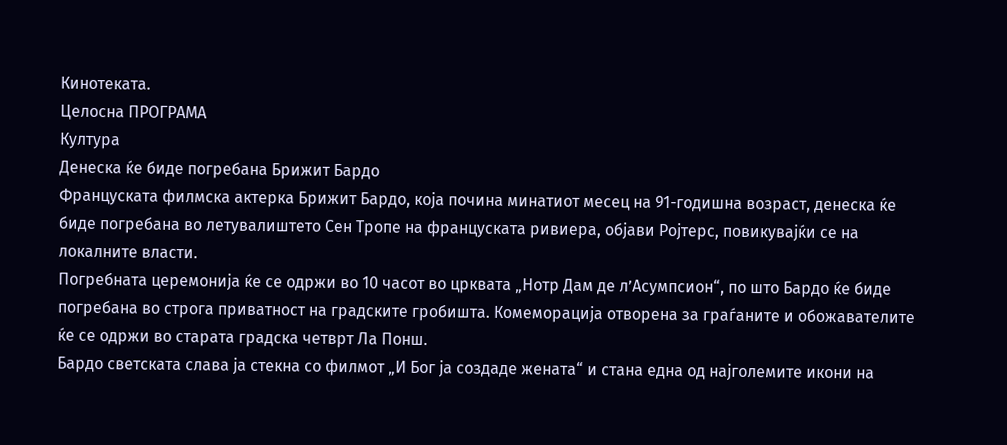Кинотеката.
Целосна ПРОГРАМА
Култура
Денеска ќе биде погребана Брижит Бардо
Француската филмска актерка Брижит Бардо, која почина минатиот месец на 91-годишна возраст, денеска ќе биде погребана во летувалиштето Сен Тропе на француската ривиера, објави Ројтерс, повикувајќи се на локалните власти.
Погребната церемонија ќе се одржи во 10 часот во црквата „Нотр Дам де л’Асумпсион“, по што Бардо ќе биде погребана во строга приватност на градските гробишта. Комеморација отворена за граѓаните и обожавателите ќе се одржи во старата градска четврт Ла Понш.
Бардо светската слава ја стекна со филмот „И Бог ја создаде жената“ и стана една од најголемите икони на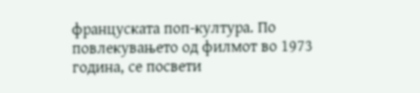француската поп-култура. По повлекувањето од филмот во 1973 година, се посвети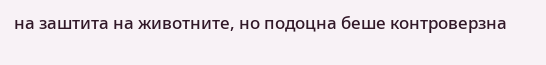на заштита на животните, но подоцна беше контроверзна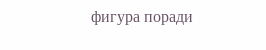фигура поради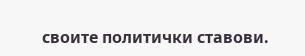своите политички ставови.